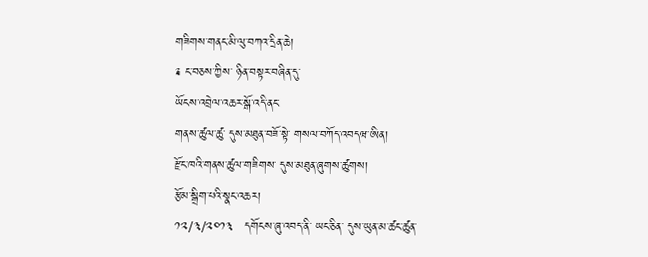གཟིགས་གནང་མི་ལུ་བཀའ་དྲིན་ཆེ།
༉ ང་བཅས་ཀྱིས་ ཉིན་བསྟར་བཞིན་དུ་
ཡོངས་འབྲེལ་འཆར་སྒོ་འདི་ནང་
གནས་ཚུལ་ཚུ་ དུས་མཐུན་བཟོ་སྟེ་ གསལ་བཀོད་འབདཝ་ཨིན།
རྫོང་ཁའི་གནས་ཚུལ་གཟིགས་ དུས་མཐུན་ཞུགས་ཚུགས།
རྩོམ་སྒྲིག་པའི་སྣང་འཆར།
༡༢/༣/༢༠༡༣   དགོངས་ཞུ་འབད་ནི་ ཡང་ཅིན་ དུས་ཡུན་མ་ཚང་ཚུན་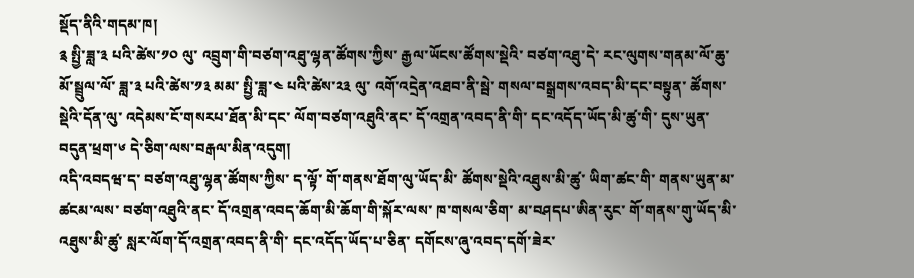སྡོད་ནིའི་གདམ་ཁ།
༉ སྤྱི་ཟླ་༣ པའི་ཚེས་༡༠ ལུ་ འབྲུག་གི་བཙག་འཐུ་ལྷན་ཚོགས་ཀྱིས་ རྒྱལ་ཡོངས་ཚོགས་སྡེའི་ བཙག་འཐུ་དེ་ རང་ལུགས་གནམ་ལོ་ཆུ་མོ་སྦྲུལ་ལོ་ ཟླ་༣ པའི་ཚེས་༡༣ མམ་ སྤྱི་ཟླ་༤ པའི་ཚེས་༢༣ ལུ་ འགོ་འདྲེན་འཐབ་ནི་སྦེ་ གསལ་བསྒྲགས་འབད་མི་དང་བསྟུན་ ཚོགས་སྡེའི་དོན་ལུ་ འདེམས་ངོ་གསརཔ་ཐོན་མི་དང་ ལོག་བཙག་འཐུའི་ནང་ དོ་འགྲན་འབད་ནི་གི་ དང་འདོད་ཡོད་མི་ཚུ་གི་ དུས་ཡུན་བདུན་ཕྲག་༦ དེ་ཅིག་ལས་བརྒལ་མིན་འདུག།
འདི་འབདཝ་ད་ བཙག་འཐུ་ལྷན་ཚོགས་ཀྱིས་ ད་ལྟོ་ གོ་གནས་ཐོག་ལུ་ཡོད་མི་ ཚོགས་སྡེའི་འཐུས་མི་ཚུ་ ཡིག་ཚང་གི་ གནས་ཡུན་མ་ཚངམ་ལས་ བཙག་འཐུའི་ནང་ དོ་འགྲན་འབད་ཆོག་མི་ཆོག་གི་སྐོར་ལས་ ཁ་གསལ་ཅིག་ མ་བཤདཔ་ཨིན་རུང་ གོ་གནས་གུ་ཡོད་མི་ འཐུས་མི་ཚུ་ སླར་ལོག་དོ་འགྲན་འབད་ནི་གི་ དང་འདོད་ཡོད་པ་ཅིན་ དགོངས་ཞུ་འབད་དགོ་ཟེར་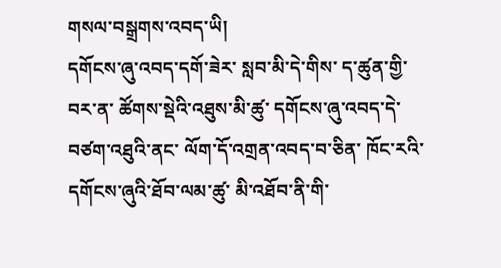གསལ་བསྒྲགས་འབད་ཡི།
དགོངས་ཞུ་འབད་དགོ་ཟེར་ སླབ་མི་དེ་གིས་ ད་ཚུན་གྱི་བར་ན་ ཚོགས་སྡེའི་འཐུས་མི་ཚུ་ དགོངས་ཞུ་འབད་དེ་ བཙག་འཐུའི་ནང་ ལོག་དོ་འགྲན་འབད་བ་ཅིན་ ཁོང་རའི་ དགོངས་ཞུའི་ཐོབ་ལམ་ཚུ་ མི་འཐོབ་ནི་གི་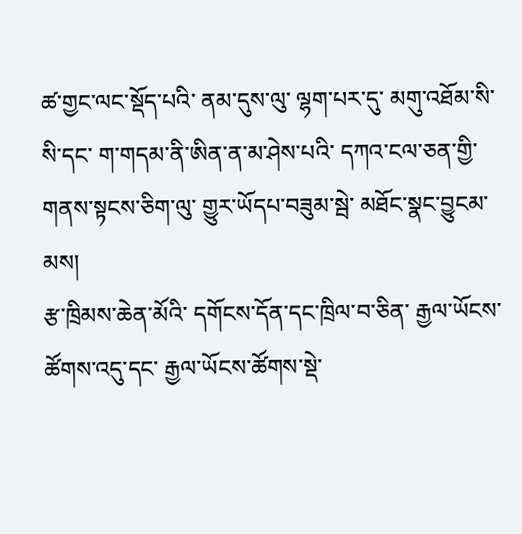ཚ་གྱང་ལང་སྡོད་པའི་ ནམ་དུས་ལུ་ ལྷག་པར་དུ་ མགུ་འཐོམ་སི་སི་དང་ ག་གདམ་ནི་ཨིན་ན་མ་ཤེས་པའི་ དཀའ་ངལ་ཅན་གྱི་ གནས་སྟངས་ཅིག་ལུ་ གྱུར་ཡོདཔ་བཟུམ་སྦེ་ མཐོང་སྣང་བྱུངམ་མས།
རྩ་ཁྲིམས་ཆེན་མོའི་ དགོངས་དོན་དང་ཁྲིལ་བ་ཅིན་ རྒྱལ་ཡོངས་ཚོགས་འདུ་དང་ རྒྱལ་ཡོངས་ཚོགས་སྡེ་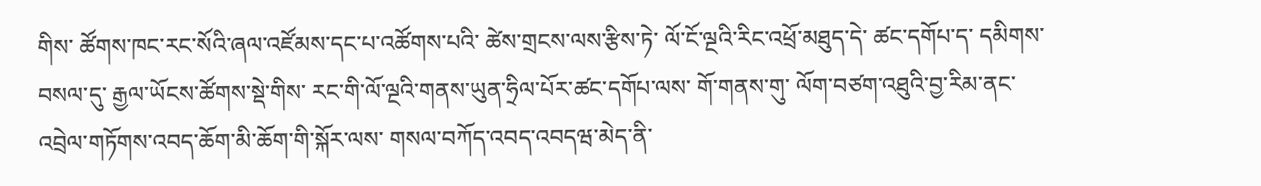གིས་ ཚོགས་ཁང་རང་སོའི་ཞལ་འཛོམས་དང་པ་འཚོགས་པའི་ ཚེས་གྲངས་ལས་རྩིས་ཏེ་ ལོ་ངོ་ལྔའི་རིང་འཕྲོ་མཐུད་དེ་ ཚང་དགོཔ་ད་ དམིགས་བསལ་དུ་ རྒྱལ་ཡོངས་ཚོགས་སྡེ་གིས་ རང་གི་ལོ་ལྔའི་གནས་ཡུན་ཧྲིལ་པོར་ཚང་དགོཔ་ལས་ གོ་གནས་གུ་ ལོག་བཙག་འཐུའི་བྱ་རིམ་ནང་ འབྲེལ་གཏོགས་འབད་ཆོག་མི་ཆོག་གི་སྐོར་ལས་ གསལ་བཀོད་འབད་འབདཝ་མེད་ནི་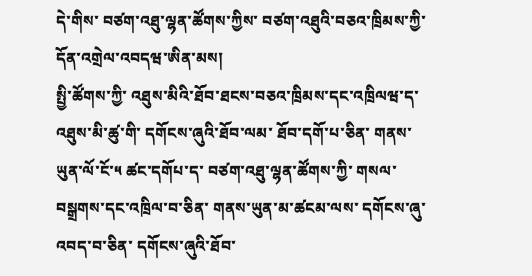དེ་གིས་ བཙག་འཐུ་ལྷན་ཚོགས་ཀྱིས་ བཙག་འཐུའི་བཅའ་ཁྲིམས་ཀྱི་ དོན་འགྲེལ་འབདཝ་ཨིན་མས།
སྤྱི་ཚོགས་ཀྱི་ འཐུས་མིའི་ཐོབ་ཐངས་བཅའ་ཁྲིམས་དང་འཁྲིལཝ་ད་ འཐུས་མི་ཚུ་གི་ དགོངས་ཞུའི་ཐོབ་ལམ་ ཐོབ་དགོ་པ་ཅིན་ གནས་ཡུན་ལོ་ངོ་༥ ཚང་དགོཔ་ད་ བཙག་འཐུ་ལྷན་ཚོགས་ཀྱི་ གསལ་བསྒྲགས་དང་འཁྲིལ་བ་ཅིན་ གནས་ཡུན་མ་ཚངམ་ལས་ དགོངས་ཞུ་འབད་བ་ཅིན་ དགོངས་ཞུའི་ཐོབ་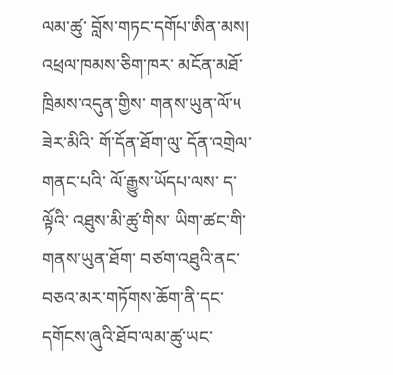ལམ་ཚུ་ བློས་གཏང་དགོཔ་ཨིན་མས།
འཕྲལ་ཁམས་ཅིག་ཁར་ མངོན་མཐོ་ཁྲིམས་འདུན་གྱིས་ གནས་ཡུན་ལོ་༥ ཟེར་མིའི་ གོ་དོན་ཐོག་ལུ་ དོན་འགྲེལ་གནང་པའི་ ལོ་རྒྱུས་ཡོདཔ་ལས་ ད་ལྟོའི་ འཐུས་མི་ཚུ་གིས་ ཡིག་ཚང་གི་ གནས་ཡུན་ཐོག་ བཙག་འཐུའི་ནང་ བཅའ་མར་གཏོགས་ཆོག་ནི་དང་ དགོངས་ཞུའི་ཐོབ་ལམ་ཚུ་ཡང་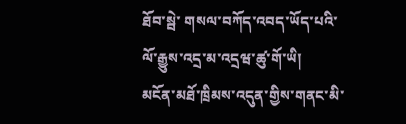ཐོབ་སྦེ་ གསལ་བཀོད་འབད་ཡོད་པའི་ ལོ་རྒྱུས་འདྲ་མ་འདྲཝ་ཚུ་གོ་ཡི།
མངོན་མཐོ་ཁྲིམས་འདུན་གྱིས་གནང་མི་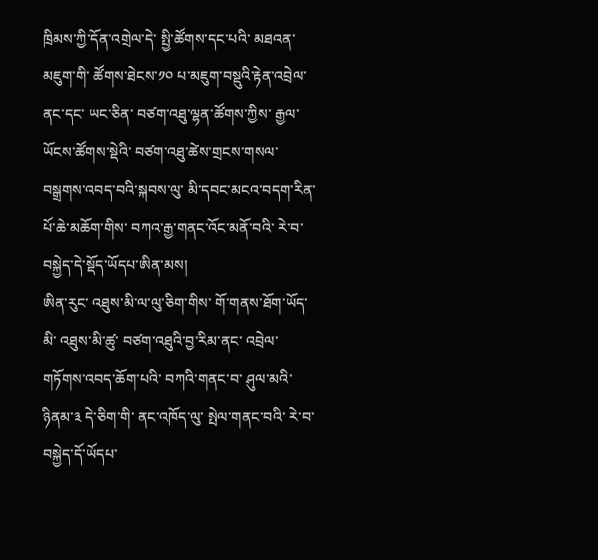ཁྲིམས་ཀྱི་དོན་འགྲེལ་དེ་ སྤྱི་ཚོགས་དང་པའི་ མཐའན་མཇུག་གི་ ཚོགས་ཐེངས་༡༠ པ་མཇུག་བསྡུའི་རྟེན་འབྲེལ་ནང་དང་ ཡང་ཅིན་ བཙག་འཐུ་ལྷན་ཚོགས་ཀྱིས་ རྒྱལ་ཡོངས་ཚོགས་སྡེའི་ བཙག་འཐུ་ཚེས་གྲངས་གསལ་བསྒྲགས་འབད་བའི་སྐབས་ལུ་ མི་དབང་མངའ་བདག་རིན་པོ་ཆེ་མཆོག་གིས་ བཀའ་རྒྱ་གནང་འོང་མནོ་བའི་ རེ་བ་བསྐྱེད་དེ་སྡོད་ཡོདཔ་ཨིན་མས།
ཨིན་རུང་ འཐུས་མི་ལ་ལུ་ཅིག་གིས་ གོ་གནས་ཐོག་ཡོད་མི་ འཐུས་མི་ཚུ་ བཙག་འཐུའི་བྱ་རིམ་ནང་ འབྲེལ་གཏོགས་འབད་ཆོག་པའི་ བཀའི་གནང་བ་ ཤུལ་མའི་ཉིནམ་༣ དེ་ཅིག་གི་ ནང་འཁོད་ལུ་ སྤེལ་གནང་བའི་ རེ་བ་བསྐྱེད་དོ་ཡོདཔ་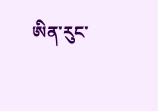ཨིན་རུང་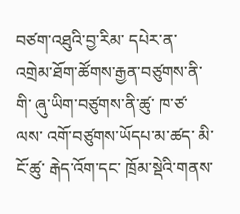བཙག་འཐུའི་བྱ་རིམ་ དཔེར་ན་ འགྲེམ་ཐོག་ཚོགས་རྒྱན་བཙུགས་ནི་གི་ ཞུ་ཡིག་བཙུགས་ནི་ཚུ་ ཁ་ཙ་ལས་ འགོ་བཙུགས་ཡོདཔ་མ་ཚད་ མི་ངོ་ཚུ་ རྒེད་འོག་དང་ ཁྲོམ་སྡེའི་གནས་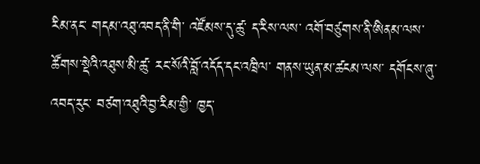རིམ་ནང་ གདམ་འཐུ་འབད་ནི་གི་ འཛོམས་དུ་ཚུ་ ད་རིས་ལས་ འགོ་བཙུགས་ནི་ཨིནམ་ལས་ ཚོགས་སྡེའི་འཐུས་མི་ཚུ་ རང་སོའི་བློ་འདོད་དང་འཁྲིལ་ གནས་ཡུན་མ་ཚངམ་ལས་ དགོངས་ཞུ་འབད་རུང་ བཙག་འཐུའི་བྱ་རིམ་གྱི་ ཁྱད་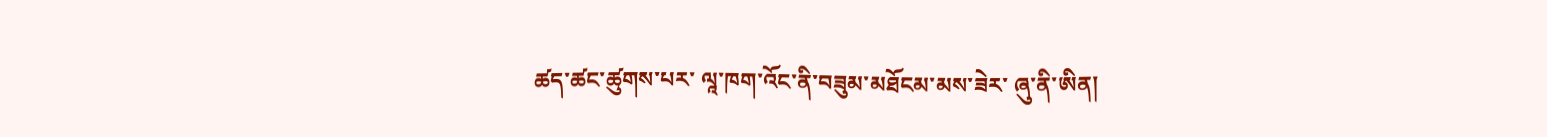ཚད་ཚང་ཚུགས་པར་ ལཱ་ཁག་འོང་ནི་བཟུམ་མཐོངམ་མས་ཟེར་ ཞུ་ནི་ཨིན།